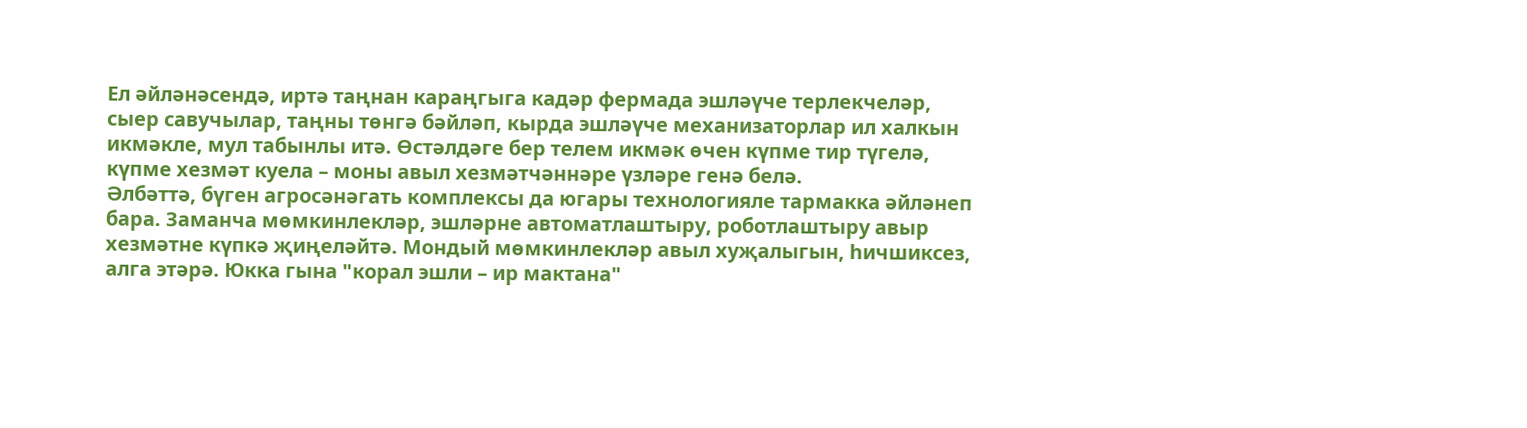Ел әйләнәсендә, иртә таңнан караңгыга кадәр фермада эшләүче терлекчеләр, сыер савучылар, таңны төнгә бәйләп, кырда эшләүче механизаторлар ил халкын икмәкле, мул табынлы итә. Өстәлдәге бер телем икмәк өчен күпме тир түгелә, күпме хезмәт куела – моны авыл хезмәтчәннәре үзләре генә белә.
Әлбәттә, бүген агросәнәгать комплексы да югары технологияле тармакка әйләнеп бара. Заманча мөмкинлекләр, эшләрне автоматлаштыру, роботлаштыру авыр хезмәтне күпкә җиңеләйтә. Мондый мөмкинлекләр авыл хуҗалыгын, һичшиксез, алга этәрә. Юкка гына "корал эшли – ир мактана"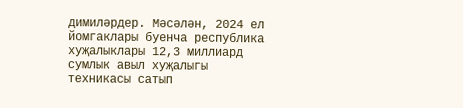димиләрдер. Мәсәлән, 2024 ел йомгаклары буенча республика хуҗалыклары 12,3 миллиард сумлык авыл хуҗалыгы техникасы сатып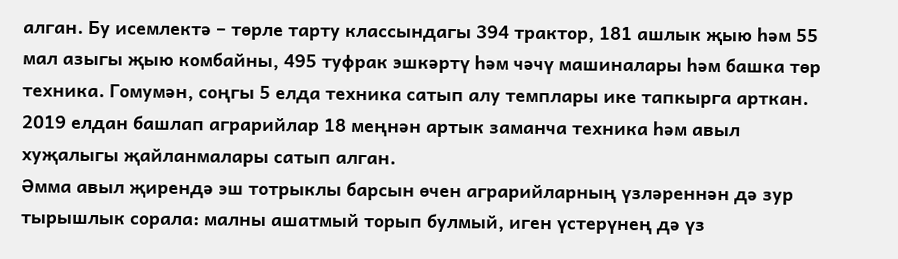алган. Бу исемлектә – төрле тарту классындагы 394 трактор, 181 ашлык җыю һәм 55 мал азыгы җыю комбайны, 495 туфрак эшкәртү һәм чәчү машиналары һәм башка төр техника. Гомумән, соңгы 5 елда техника сатып алу темплары ике тапкырга арткан. 2019 елдан башлап аграрийлар 18 меңнән артык заманча техника һәм авыл хуҗалыгы җайланмалары сатып алган.
Әмма авыл җирендә эш тотрыклы барсын өчен аграрийларның үзләреннән дә зур тырышлык сорала: малны ашатмый торып булмый, иген үстерүнең дә үз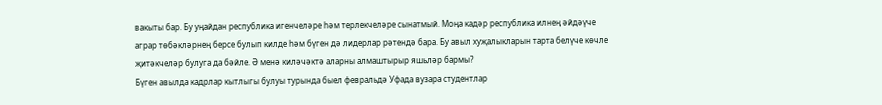вакыты бар. Бу уңайдан республика игенчеләре һәм терлекчеләре сынатмый. Моңа кадәр республика илнең әйдәүче аграр төбәкләрнең берсе булып килде һәм бүген дә лидерлар рәтендә бара. Бу авыл хуҗалыкларын тарта белүче көчле җитәкчеләр булуга да бәйле. Ә менә киләчәктә аларны алмаштырыр яшьләр бармы?
Бүген авылда кадрлар кытлыгы булуы турында быел февральдә Уфада вузара студентлар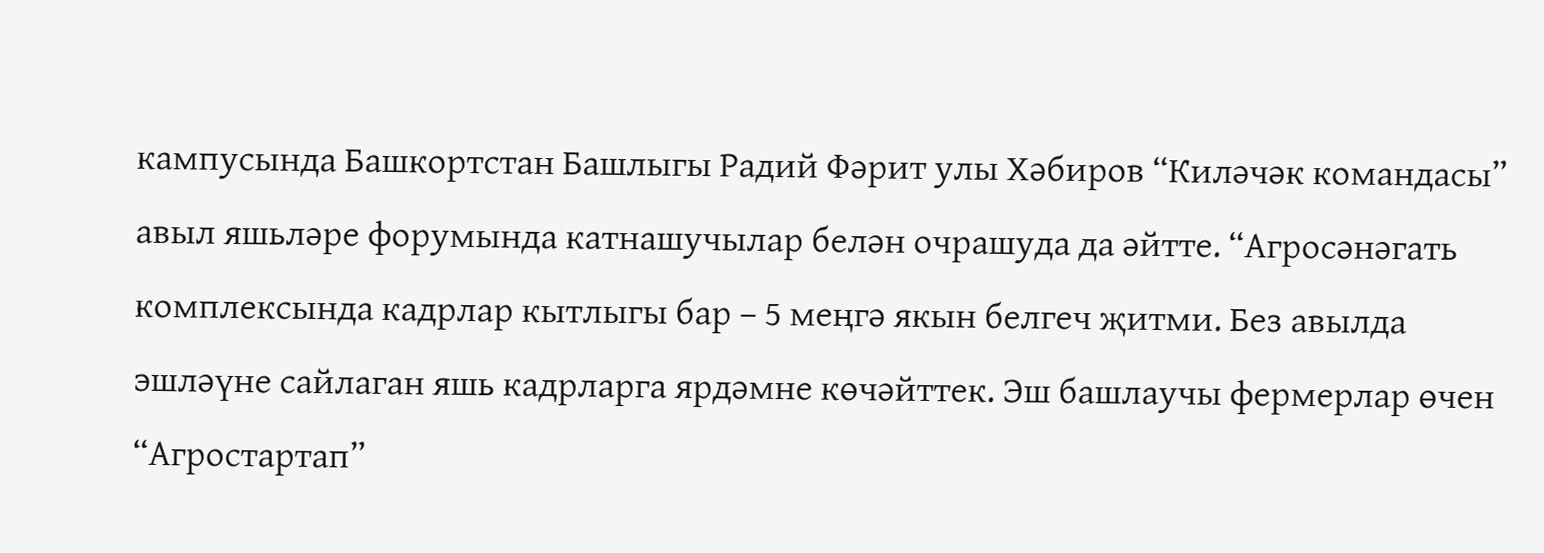кампусында Башкортстан Башлыгы Радий Фәрит улы Хәбиров “Киләчәк командасы” авыл яшьләре форумында катнашучылар белән очрашуда да әйтте. “Агросәнәгать комплексында кадрлар кытлыгы бар – 5 меңгә якын белгеч җитми. Без авылда эшләүне сайлаган яшь кадрларга ярдәмне көчәйттек. Эш башлаучы фермерлар өчен “Агростартап”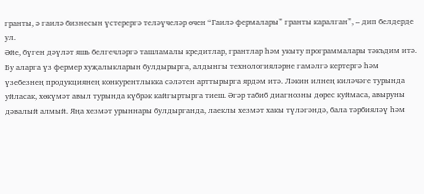гранты, ә гаилә бизнесын үстерергә теләүчеләр өчен “Гаилә фермалары” гранты каралган”, – дип белдерде ул.
Әйе, бүген дәүләт яшь белгечләргә ташламалы кредитлар, грантлар һәм укыту программалары тәкъдим итә. Бу аларга үз фермер хуҗалыкларын булдырырга, алдынгы технологияләрне гамәлгә кертергә һәм үзебезнең продукциянең конкурентлыкка сәләтен арттырырга ярдәм итә. Ләкин илнең киләчәге турында уйласак, хөкүмәт авыл турында күбрәк кайгыртырга тиеш. Әгәр табиб диагнозны дөрес куймаса, авыруны дәвалый алмый. Яңа хезмәт урыннары булдырганда, лаеклы хезмәт хакы түләгәндә, бала тәрбияләү һәм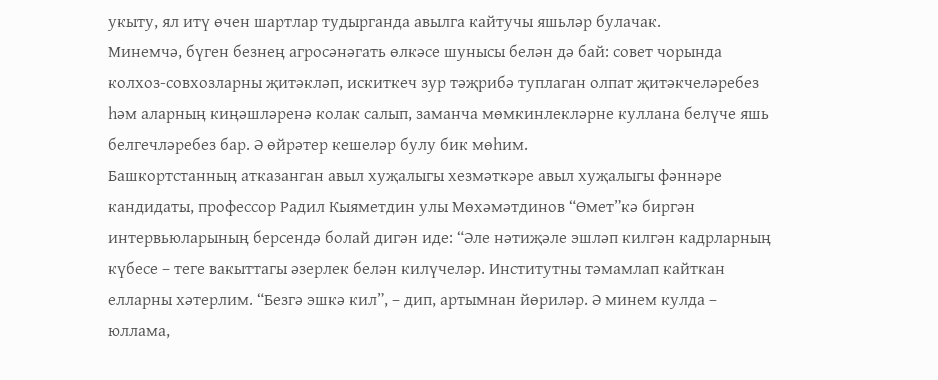укыту, ял итү өчен шартлар тудырганда авылга кайтучы яшьләр булачак.
Минемчә, бүген безнең агросәнәгать өлкәсе шунысы белән дә бай: совет чорында колхоз-совхозларны җитәкләп, искиткеч зур тәҗрибә туплаган олпат җитәкчеләребез һәм аларның киңәшләренә колак салып, заманча мөмкинлекләрне куллана белүче яшь белгечләребез бар. Ә өйрәтер кешеләр булу бик мөһим.
Башкортстанның атказанган авыл хуҗалыгы хезмәткәре авыл хуҗалыгы фәннәре кандидаты, профессор Радил Кыяметдин улы Мөхәмәтдинов “Өмет”кә биргән интервьюларының берсендә болай дигән иде: “Әле нәтиҗәле эшләп килгән кадрларның күбесе – теге вакыттагы әзерлек белән килүчеләр. Институтны тәмамлап кайткан елларны хәтерлим. “Безгә эшкә кил”, – дип, артымнан йөриләр. Ә минем кулда – юллама,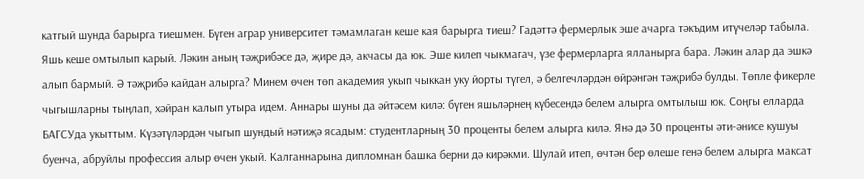катгый шунда барырга тиешмен. Бүген аграр университет тәмамлаган кеше кая барырга тиеш? Гадәттә фермерлык эше ачарга тәкъдим итүчеләр табыла. Яшь кеше омтылып карый. Ләкин аның тәҗрибәсе дә, җире дә, акчасы да юк. Эше килеп чыкмагач, үзе фермерларга ялланырга бара. Ләкин алар да эшкә алып бармый. Ә тәҗрибә кайдан алырга? Минем өчен төп академия укып чыккан уку йорты түгел, ә белгечләрдән өйрәнгән тәҗрибә булды. Төпле фикерле чыгышларны тыңлап, хәйран калып утыра идем. Аннары шуны да әйтәсем килә: бүген яшьләрнең күбесендә белем алырга омтылыш юк. Соңгы елларда БАГСУда укыттым. Күзәтүләрдән чыгып шундый нәтиҗә ясадым: студентларның 30 проценты белем алырга килә. Янә дә 30 проценты әти-әнисе кушуы буенча, абруйлы профессия алыр өчен укый. Калганнарына дипломнан башка берни дә кирәкми. Шулай итеп, өчтән бер өлеше генә белем алырга максат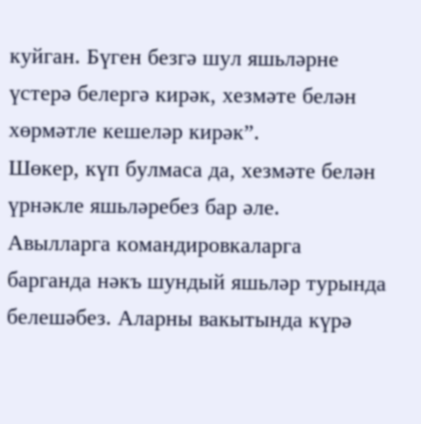куйган. Бүген безгә шул яшьләрне үстерә белергә кирәк, хезмәте белән хөрмәтле кешеләр кирәк”.
Шөкер, күп булмаса да, хезмәте белән үрнәкле яшьләребез бар әле. Авылларга командировкаларга барганда нәкъ шундый яшьләр турында белешәбез. Аларны вакытында күрә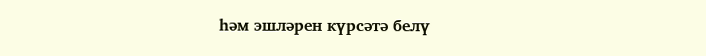һәм эшләрен күрсәтә белү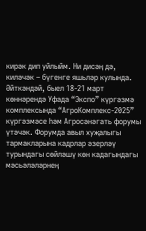кирәк дип уйлыйм. Ни дисәң дә, киләчәк – бүгенге яшьләр кулында.
Әйткәндәй, быел 18-21 март көннәрендә Уфада “Экспо” күргәзмә комплексында “АгроКомплекс-2025” күргәзмәсе һәм Агросәнәгать форумы үтәчәк. Форумда авыл хуҗалыгы тармакларына кадрлар әзерләү турындагы сөйләшү көн кадагындагы мәсьәләләрнең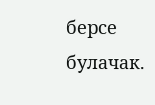берсе булачак.